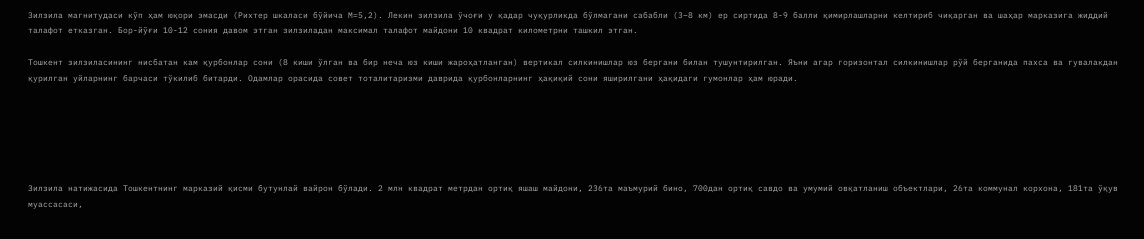Зилзила магнитудаси кўп ҳам юқори эмасди (Рихтер шкаласи бўйича М=5,2). Лекин зилзила ўчоғи у қадар чуқурликда бўлмагани сабабли (3–8 км) ер сиртида 8-9 балли қимирлашларни келтириб чиқарган ва шаҳар марказига жиддий талафот етказган. Бор-йўғи 10-12 сония давом этган зилзиладан максимал талафот майдони 10 квадрат километрни ташкил этган.

Тошкент зилзиласининг нисбатан кам қурбонлар сони (8 киши ўлган ва бир неча юз киши жароҳатланган) вертикал силкинишлар юз бергани билан тушунтирилган. Яъни агар горизонтал силкинишлар рўй берганида пахса ва гувалакдан қурилган уйларнинг барчаси тўкилиб битарди. Одамлар орасида совет тоталитаризми даврида қурбонларнинг ҳақиқий сони яширилгани ҳақидаги гумонлар ҳам юради.






Зилзила натижасида Тошкентнинг марказий қисми бутунлай вайрон бўлади. 2 млн квадрат метрдан ортиқ яшаш майдони, 236та маъмурий бино, 700дан ортиқ савдо ва умумий овқатланиш объектлари, 26та коммунал корхона, 181та ўқув муассасаси,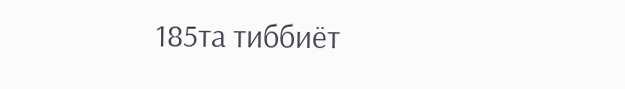185та тиббиёт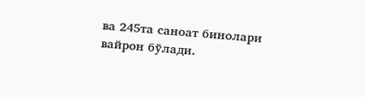ва 245та саноат бинолари вайрон бўлади.